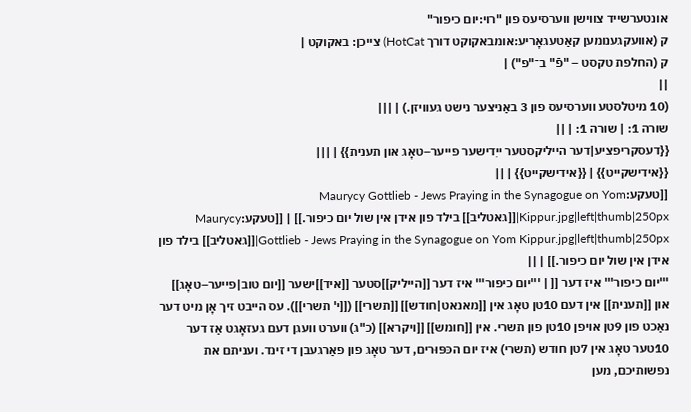אונטערשייד צווישן ווערסיעס פון "רוי:יום כיפור"
ק (אוועקגענומען קאַטעגאָריע:אומבאקוקט דורך HotCat) צייכן: באקוקט |
ק (החלפת טקסט – "פֿ" ב־"פ") |
||
(10 מיטלסטע ווערסיעס פון 3 באַניצער נישט געוויזן.) | |||
שורה 1: | שורה 1: | ||
{{דעסקריפציע|דער הייליקסטער ייִדישער פייער–טאָג און תענית}} | |||
{{אידישקייט}} | {{אידישקייט}} | ||
[[טעקע:Maurycy Gottlieb - Jews Praying in the Synagogue on Yom Kippur.jpg|left|thumb|250px|[[גאטליב]] בילד פון אידן אין שול יום כיפור.]] | [[טעקע:Maurycy Gottlieb - Jews Praying in the Synagogue on Yom Kippur.jpg|left|thumb|250px|[[גאטליב]] בילד פון אידן אין שול יום כיפור.]] | ||
'''יום כיפור''' איז דער [[ | '''יום כיפור''' איז דער [[הייליק]]סטער [[איד]]ישער [[יום טוב|פייער–טאָג]] און [[תענית]] אין דעם 10טן טאָג אין [[מאנאט|חודש]] [[תשרי]] ([[י' תשרי]]). עס הייבט זיך אָן מיט דער נאַכט פון 9טן אויפן 10טן פון תשרי. אין [[חומש]] [[ויקרא]] (כ"ג) ווערט וועגן דעם געזאָגט אַז דער 10טער טאָג אין 7טן חודש (תשרי) איז יום הכּפּוּרים, דער טאָג פון פאַרגעבן די זינד. ועניתם את נפשותיכם, מען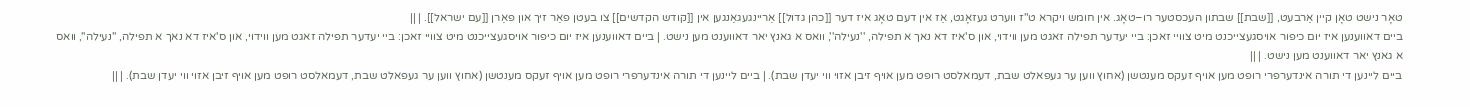טאָר נישט טאָן קיין אַרבעט, [[שבת]] שבתון העכסטער רו–טאָג. אין חומש ויקרא ט"ז ווערט געזאָגט, אַז אין דעם טאָג איז דער [[כהן גדול]] אַריינגעגאַנגען אין [[קודש הקדשים]] צו בעטן פאַר זיך און פאַרן [[עם ישראל]]. | ||
ביים דאווענען איז יום כיפור אויסגעצייכנט מיט צוויי זאכן: ביי יעדער תפילה זאגט מען ווידוי, און ס'איז דא נאך א תפילה, ''נעילה'', וואס א גאנץ יאר דאווענט מען נישט. | ביים דאווענען איז יום כיפור אויסגעצייכנט מיט צוויי זאכן: ביי יעדער תפילה זאגט מען ווידוי, און ס'איז דא נאך א תפילה, ''נעילה'', וואס א גאנץ יאר דאווענט מען נישט. | ||
ביים ליינען די תורה אינדערפרי רופט מען אויף זעקס מענטשן (אחוץ ווען ער געפאלט שבת, דעמאלסט רופט מען אויף זיבן אזוי ווי יעדן שבת). | ביים ליינען די תורה אינדערפרי רופט מען אויף זעקס מענטשן (אחוץ ווען ער געפאלט שבת, דעמאלסט רופט מען אויף זיבן אזוי ווי יעדן שבת). | ||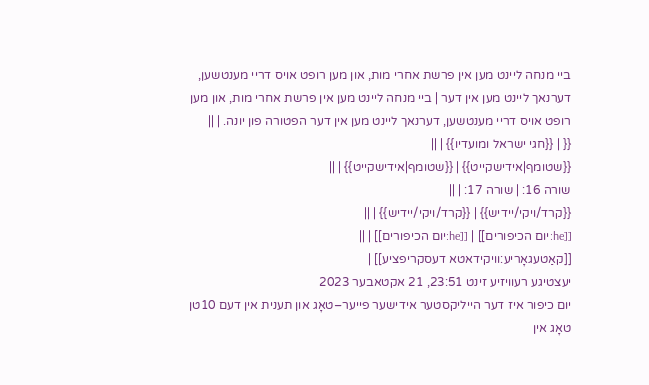ביי מנחה ליינט מען אין פרשת אחרי מות, און מען רופט אויס דריי מענטשען, דערנאך ליינט מען אין דער | ביי מנחה ליינט מען אין פרשת אחרי מות, און מען רופט אויס דריי מענטשען, דערנאך ליינט מען אין דער הפטורה פון יונה. | ||
{{ | {{חגי ישראל ומועדיו}} | ||
{{שטומף|אידישקייט}} | {{שטומף|אידישקייט}} | ||
שורה 16: | שורה 17: | ||
{{קרד/ויקי/יידיש}} | {{קרד/ויקי/יידיש}} | ||
[[he:יום הכיפורים]] | [[he:יום הכיפורים]] | ||
[[קאַטעגאָריע:וויקידאטא דעסקריפציע]] |
יעצטיגע רעוויזיע זינט 23:51, 21 אקטאבער 2023
יום כיפור איז דער הייליקסטער אידישער פייער–טאָג און תענית אין דעם 10טן טאָג אין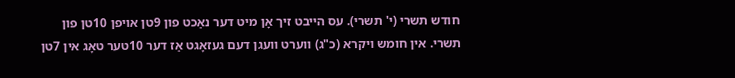חודש תשרי (י' תשרי). עס הייבט זיך אָן מיט דער נאַכט פון 9טן אויפן 10טן פון תשרי. אין חומש ויקרא (כ"ג) ווערט וועגן דעם געזאָגט אַז דער 10טער טאָג אין 7טן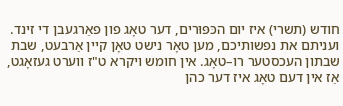חודש (תשרי) איז יום הכּפּוּרים, דער טאָג פון פאַרגעבן די זינד. ועניתם את נפשותיכם, מען טאָר נישט טאָן קיין אַרבעט, שבת שבתון העכסטער רו–טאָג. אין חומש ויקרא ט"ז ווערט געזאָגט, אַז אין דעם טאָג איז דער כהן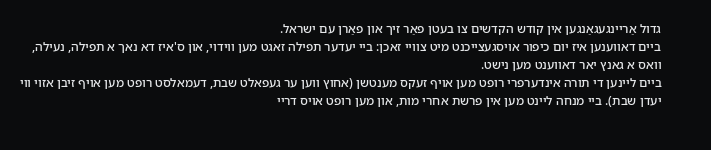גדול אַריינגעגאַנגען אין קודש הקדשים צו בעטן פאַר זיך און פאַרן עם ישראל.
ביים דאווענען איז יום כיפור אויסגעצייכנט מיט צוויי זאכן: ביי יעדער תפילה זאגט מען ווידוי, און ס'איז דא נאך א תפילה, נעילה, וואס א גאנץ יאר דאווענט מען נישט.
ביים ליינען די תורה אינדערפרי רופט מען אויף זעקס מענטשן (אחוץ ווען ער געפאלט שבת, דעמאלסט רופט מען אויף זיבן אזוי ווי יעדן שבת). ביי מנחה ליינט מען אין פרשת אחרי מות, און מען רופט אויס דריי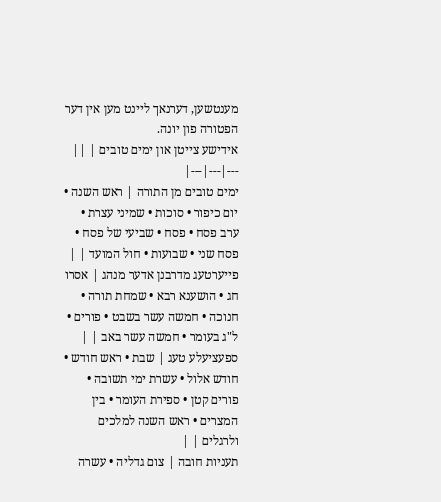מענטשען, דערנאך ליינט מען אין דער הפטורה פון יונה.
אידישע צייטן און ימים טובים | ||
---|---|---|
ימים טובים מן התורה | ראש השנה • יום כיפור • סוכות • שמיני עצרת • ערב פסח • פסח • שביעי של פסח • פסח שני • שבועות • חול המועד | |
פייערטעג מדרבנן אדער מנהג | אסרו חג • הושענא רבא • שמחת תורה • חנוכה • חמשה עשר בשבט • פורים • ל"ג בעומר • חמשה עשר באב | |
ספעציעלע טעג | שבת • ראש חודש • חודש אלול • עשרת ימי תשובה • פורים קטן • ספירת העומר • בין המצרים • ראש השנה למלכים ולרגלים | |
תעניות חובה | צום גדליה • עשרה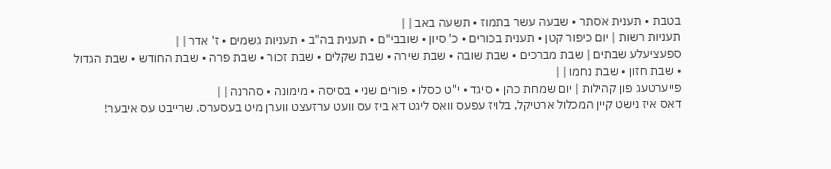בטבת • תענית אסתר • שבעה עשר בתמוז • תשעה באב | |
תעניות רשות | יום כיפור קטן • תענית בכורים • כ' סיון • שובבי"ם • תענית בה"ב • תעניות גשמים • ז' אדר | |
ספעציעלע שבתים | שבת מברכים • שבת שובה • שבת שירה • שבת שקלים • שבת זכור • שבת פרה • שבת החודש • שבת הגדול • שבת חזון • שבת נחמו | |
פייערטעג פון קהילות | יום שמחת כהן • סיגד • י"ט כסלו • פורים שני • בסיסה • מימונה • סהרנה | |
דאס איז נישט קיין המכלול ארטיקל, בלויז עפעס וואס ליגט דא ביז עס וועט ערזעצט ווערן מיט בעסערס. שרייבט עס איבער!